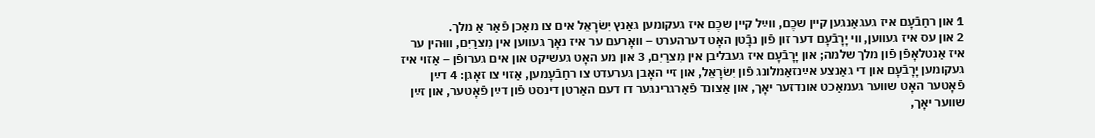1 און רחַבֿעָם איז געגאַנגען קײן שכֶם, װײַל קײן שכֶם איז געקומען גאַנץ יִשׂרָאֵל אים צו מאַכן פֿאַר אַ מלך.
2 און עס איז געװען, װי יָרָבֿעָם דער זון פֿון נבָֿטן האָט דערהערט – װאָרעם ער איז נאָך געװען אין מִצרַיִם, װוּהין ער איז אַנטלאָפֿן פֿון מלך שלמה; און יָרָבֿעָם איז געבליבן אין מִצרַיִם, 3 און מע האָט געשיקט און אים גערופֿן – אַזױ איז געקומען יָרָבֿעָם און די גאַנצע אײַנזאַמלונג פֿון יִשׂרָאֵל, און זײ האָבן גערעדט צו רחַבֿעָמען, אַזױ צו זאָגן: 4 דײַן פֿאָטער האָט שװער געמאַכט אונדזער יאָך, און אַצונד פֿאַרגרינגער דו דעם האַרטן דינסט פֿון דײַן פֿאָטער, און זײַן שװער יאָך,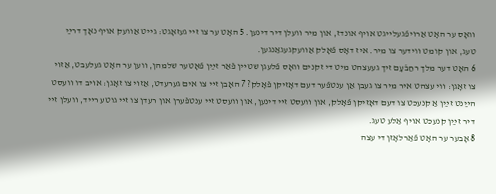װאָס ער האָט אַרױפֿגעלײגט אױף אונדז, און מיר װעלן דיר דינען. 5 האָט ער צו זײ געזאָגט: גײט אַװעק אױף נאָך דרײַ טעג, און קומט װידער צו מיר. איז דאָס פֿאָלק אַװעקגעגאַנגען.
6 האָט דער מלך רחַבֿעָם זיך געעצהט מיט די זקנים װאָס פֿלעגן שטײן פֿאַר זײַן פֿאָטער שלמהן, װען ער האָט געלעבט, אַזױ צו זאָגן: װי עצהט איר מיר צו געבן אַן ענטפֿער דעם דאָזיקן פֿאָלק? 7 האָבן זײ צו אים גערעדט, אַזױ צו זאָגן: אױב דו װעסט הײַנט זײַן אַ קנעכט צו דעם דאָזיקן פֿאָלק, און װעסט זײ דינען, און װעסט זײ ענטפֿערן און רעדן צו זײ גוטע רײד, װעלן זײ דיר זײַן קנעכט אױף אַלע טעג.
8 אָבער ער האָט פֿאַרלאָזן די עצה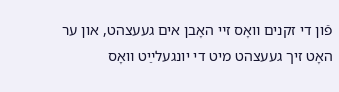פֿון די זקנים װאָס זײ האָבן אים געעצהט, און ער האָט זיך געעצהט מיט די יונגעלײַט װאָס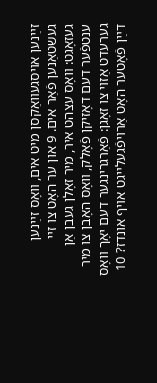זײַנען אױסגעװאַקסן מיט אים, װאָס זײַנען געשטאַנען פֿאַר אים. 9 און ער האָט צו זײ געזאָגט: װאָס עצהט איר, מיר זאָלן געבן אַן ענטפֿער דעם דאָזיקן פֿאָלק, װאָס האָבן צו מיר גערעדט אַזױ צו זאָגן: פֿאַרגרינגער דעם יאָך װאָס דײַן פֿאָטער האָט אַרױפֿגעלײגט אױף אונדז? 10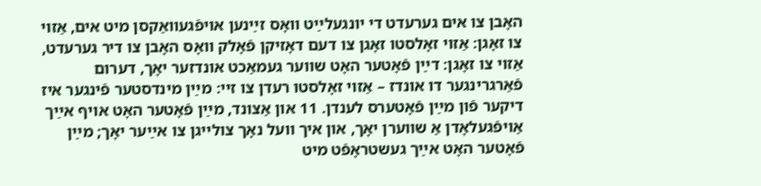האָבן צו אים גערעדט די יונגעלײַט װאָס זײַנען אױפֿגעװאַקסן מיט אים, אַזױ צו זאָגן: אַזױ זאָלסטו זאָגן צו דעם דאָזיקן פֿאָלק װאָס האָבן צו דיר גערעדט, אַזױ צו זאָגן: דײַן פֿאָטער האָט שװער געמאַכט אונדזער יאָך, דערום פֿאַרגרינגער דו אונדז – אַזױ זאָלסטו רעדן צו זײ: מײַן מינדסטער פֿינגער איז דיקער פֿון מײַן פֿאָטערס לענדן. 11 און אַצונד, מײַן פֿאָטער האָט אױף אײַך אַױפֿגעלאָדן אַ שװערן יאָך, און איך װעל נאָך צולײגן צו אײַער יאָך; מײַן פֿאָטער האָט אײַך געשטראָפֿט מיט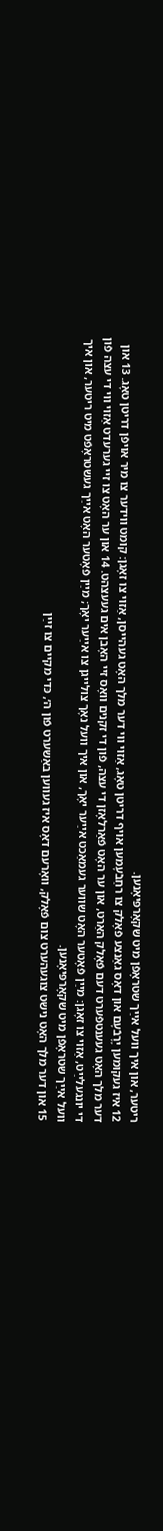ריטער, און איך װעל אײַך שטראָפֿן מיט שקאָרפּיאָנען.
12 איז געקומען יָרָבֿעָם און דאָס גאַנצע פֿאָלק צו רחַבֿעָמען אױף דריטן טאָג, אַזױ װי דער מלך האָט געהײסן, אַזױ צו זאָגן: קומט װידער צו מיר אױפֿן דריטן טאָג. 13 און דער מלך האָט געענטפֿערט דעם פֿאָלק האַרט, און ער האָט פֿאַרלאָזן די עצה, פֿון די זקנים װאָס זײ האָבן אים געעצהט. 14 און ער האָט צו זײ גערעדט אַזױ װי די עצה פֿון די יונגעלײַט, אַזױ צו זאָגן: מײַן פֿאָטער האָט שװער געמאַכט אײַער יאָך, און איך װעל נאָך צולײגן צו אײַער יאָך; מײַן פֿאָטער האָט אײַך געשטראָפֿט מיט ריטער, און איך װעל אײַך שטראָפֿן מיט שקאָרפּיאָנען.
15 און דער מלך האָט נישט צוגעהערט צום פֿאָלק, װאָרעם דאָס איז געװען באַשערט פֿון ה׳, כּדי מקײם צו זײַן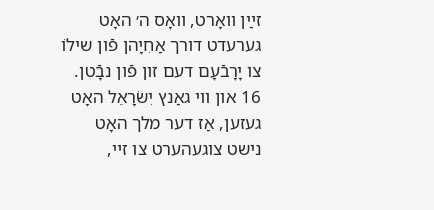זײַן װאָרט, װאָס ה׳ האָט גערעדט דורך אַחִיָהן פֿון שילוֹ צו יָרָבֿעָם דעם זון פֿון נבָֿטן.
16 און װי גאַנץ יִשׂרָאֵל האָט געזען, אַז דער מלך האָט נישט צוגעהערט צו זײ,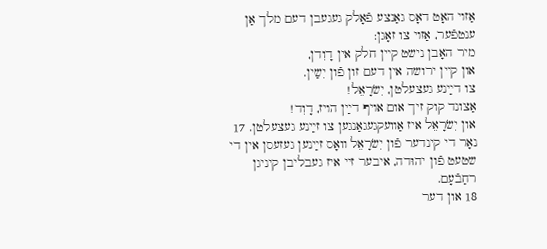אַזױ האָט דאָס גאַנצע פֿאָלק געגעבן דעם מלך אַן ענטפֿער, אַזױ צו זאָגן:
מיר האָבן נישט קײן חלק אין דָוִדן,
און קײן ירושה אין דעם זון פֿון יִשַין.
צו דײַנע געצעלטן, יִשׂרָאֵל!
אַצונד קוק זיך אום אױף דײַן הױז, דָוִד!
און יִשׂרָאֵל איז אַװעקגעגאַנגען צו זײַנע געצעלטן. 17 נאָר די קינדער פֿון יִשׂרָאֵל װאָס זײַנען געזעסן אין די שטעט פֿון יהוּדה, איבער זײ איז געבליבן קיניגן רחַבֿעָם.
18 און דער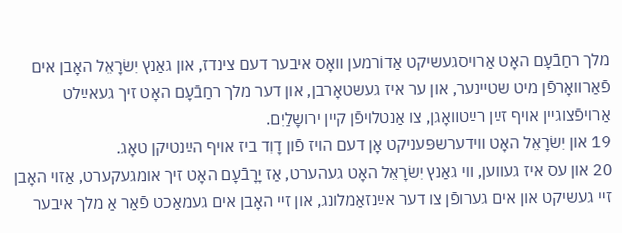מלך רחַבֿעָם האָט אַרױסגעשיקט אַדוֹרמען װאָס איבער דעם צינדז, און גאַנץ יִשׂרָאֵל האָבן אים פֿאַרװאָרפֿן מיט שטײנער, און ער איז געשטאָרבן, און דער מלך רחַבֿעָם האָט זיך געאײַלט אַרױפֿצוגײן אױף זײַן רײַטװאָגן, צו אַנטלױפֿן קײן ירושָלַיִם.
19 און יִשׂרָאֵל האָט װידערשפּעניקט אָן דעם הױז פֿון דָוִד ביז אױף הײַנטיקן טאָג.
20 און עס איז געװען, װי גאַנץ יִשׂרָאֵל האָט געהערט, אַז יָרָבֿעָם האָט זיך אומגעקערט, אַזױ האָבן זײ געשיקט און אים גערופֿן צו דער אײַנזאַמלונג, און זײ האָבן אים געמאַכט פֿאַר אַ מלך איבער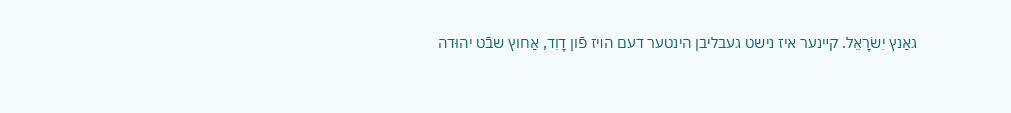גאַנץ יִשׂרָאֵל. קײנער איז נישט געבליבן הינטער דעם הױז פֿון דָוִד, אַחוץ שבֿט יהוּדה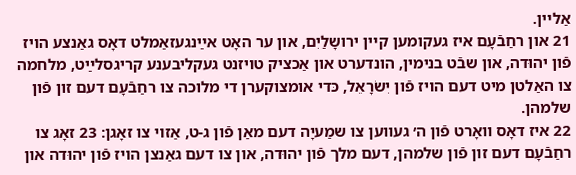אַלײן.
21 און רחַבֿעָם איז געקומען קײן ירושָלַיִם, און ער האָט אײַנגעזאַמלט דאָס גאַנצע הױז פֿון יהוּדה, און שבֿט בנימין, הונדערט און אַכציק טױזנט געקליבענע קריגסלײַט, מלחמה צו האַלטן מיט דעם הױז פֿון יִשׂרָאֵל, כּדי אומצוקערן די מלוכה צו רחַבֿעָם דעם זון פֿון שלמהן.
22 איז דאָס װאָרט פֿון ה׳ געװען צו שמַעיָה דעם מאַן פֿון ג-ט, אַזױ צו זאָגן: 23 זאָג צו רחַבֿעָם דעם זון פֿון שלמהן, דעם מלך פֿון יהוּדה, און צו דעם גאַנצן הױז פֿון יהוּדה און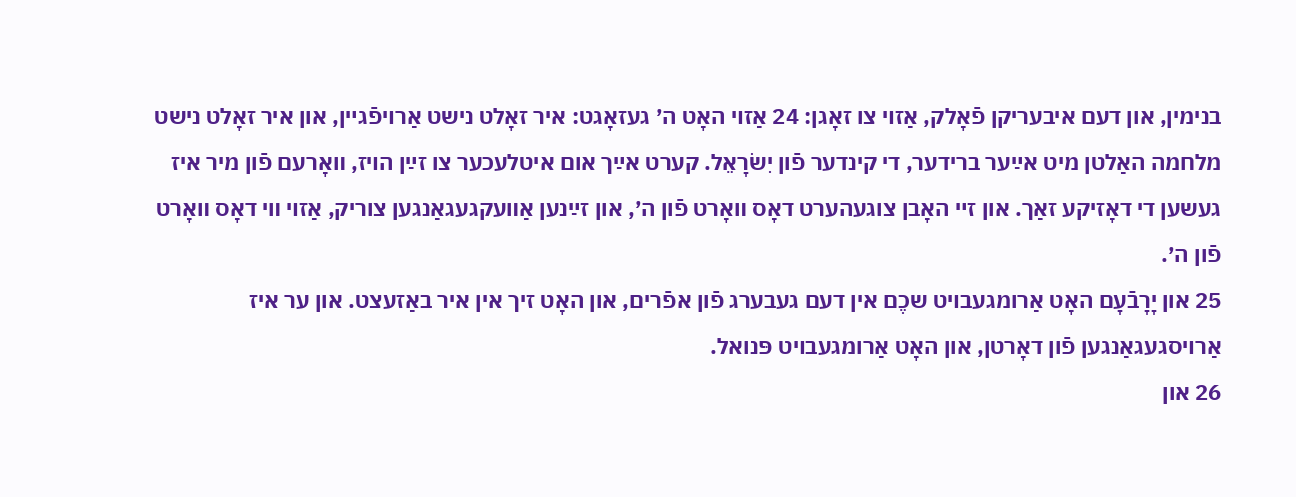בנימין, און דעם איבעריקן פֿאָלק, אַזױ צו זאָגן: 24 אַזױ האָט ה׳ געזאָגט: איר זאָלט נישט אַרױפֿגײן, און איר זאָלט נישט מלחמה האַלטן מיט אײַער ברידער, די קינדער פֿון יִשׂרָאֵל. קערט אײַך אום איטלעכער צו זײַן הױז, װאָרעם פֿון מיר איז געשען די דאָזיקע זאַך. און זײ האָבן צוגעהערט דאָס װאָרט פֿון ה׳, און זײַנען אַװעקגעגאַנגען צוריק, אַזױ װי דאָס װאָרט פֿון ה׳.
25 און יָרָבֿעָם האָט אַרומגעבױט שכֶם אין דעם געבערג פֿון אפֿרים, און האָט זיך אין איר באַזעצט. און ער איז אַרױסגעגאַנגען פֿון דאָרטן, און האָט אַרומגעבױט פּנואל.
26 און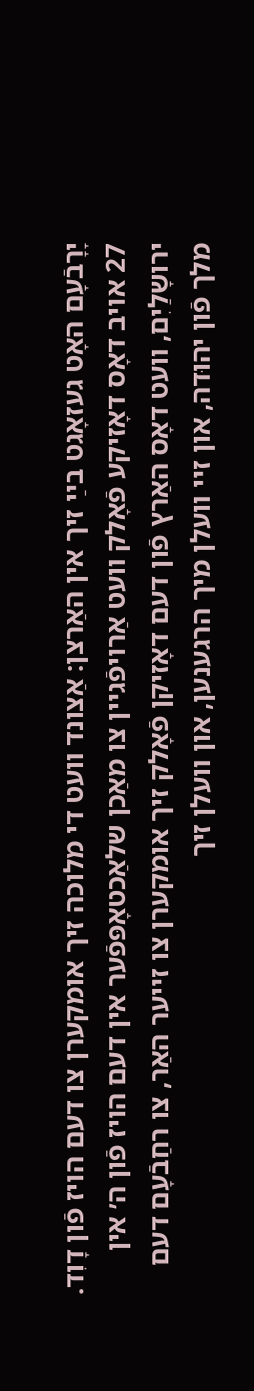יָרָבֿעָם האָט געזאָגט בײַ זיך אין האַרצן: אַצונד װעט די מלוכה זיך אומקערן צו דעם הױז פֿון דָוִד. 27 אױב דאָס דאָזיקע פֿאָלק װעט אַרױפֿגײן צו מאַכן שלאַכטאָפּפֿער אין דעם הױז פֿון ה׳ אין ירושָלַיִם, װעט דאָס האַרץ פֿון דעם דאָזיקן פֿאָלק זיך אומקערן צו זײער האַר, צו רחַבֿעָם דעם מלך פֿון יהוּדה, און זײ װעלן מיך הרגענען, און װעלן זיך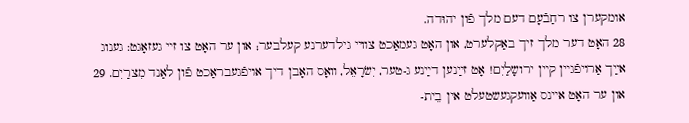אומקערן צו רחַבֿעָם דעם מלך פֿון יהוּדה.
28 האָט דער מלך זיך באַקלערט, און האָט געמאַכט צװײ גילדערנע קעלבער; און ער האָט צו זײ געזאָגט: גענוג אײַך אַרױפֿגײן קײן ירושָלַיִם! אָט זײַנען דײַנע ג‑טער, יִשׂרָאֵל, װאָס האָבן דיך אױפֿגעבראַכט פֿון לאַנד מִצרַיִם. 29 און ער האָט אײנס אַװעקגעשטעלט אין בֵית-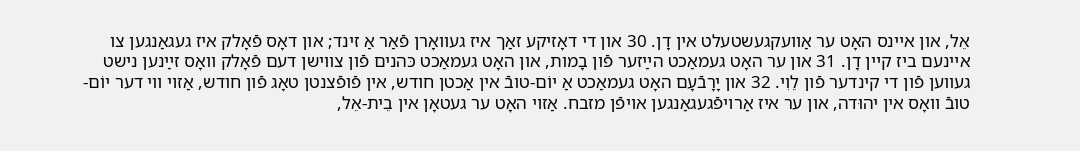אֵל, און אײנס האָט ער אַװעקגעשטעלט אין דָן. 30 און די דאָזיקע זאַך איז געװאָרן פֿאַר אַ זינד; און דאָס פֿאָלק איז געגאַנגען צו אײנעם ביז קײן דָן. 31 און ער האָט געמאַכט הײַזער פֿון בָמות, און האָט געמאַכט כּהנים פֿון צװישן דעם פֿאָלק װאָס זײַנען נישט געװען פֿון די קינדער פֿון לֵוִי. 32 און יָרָבֿעָם האָט געמאַכט אַ יוֹם-טובֿ אין אַכטן חודש, אין פֿופֿצנטן טאָג פֿון חודש, אַזױ װי דער יוֹם-טובֿ װאָס אין יהוּדה, און ער איז אַרױפֿגעגאַנגען אױפֿן מזבח. אַזױ האָט ער געטאָן אין בֵית-אֵל,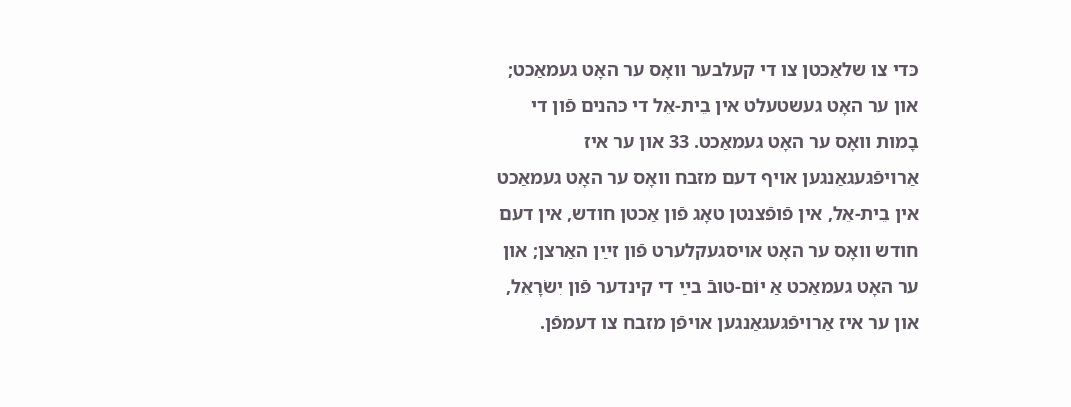כּדי צו שלאַכטן צו די קעלבער װאָס ער האָט געמאַכט; און ער האָט געשטעלט אין בֵית-אֵל די כּהנים פֿון די בָמות װאָס ער האָט געמאַכט. 33 און ער איז אַרױפֿגעגאַנגען אױף דעם מזבח װאָס ער האָט געמאַכט אין בֵית-אֵל, אין פֿופֿצנטן טאָג פֿון אַכטן חודש, אין דעם חודש װאָס ער האָט אױסגעקלערט פֿון זײַן האַרצן; און ער האָט געמאַכט אַ יוֹם-טובֿ בײַ די קינדער פֿון יִשׂרָאֵל, און ער איז אַרױפֿגעגאַנגען אױפֿן מזבח צו דעמפֿן.